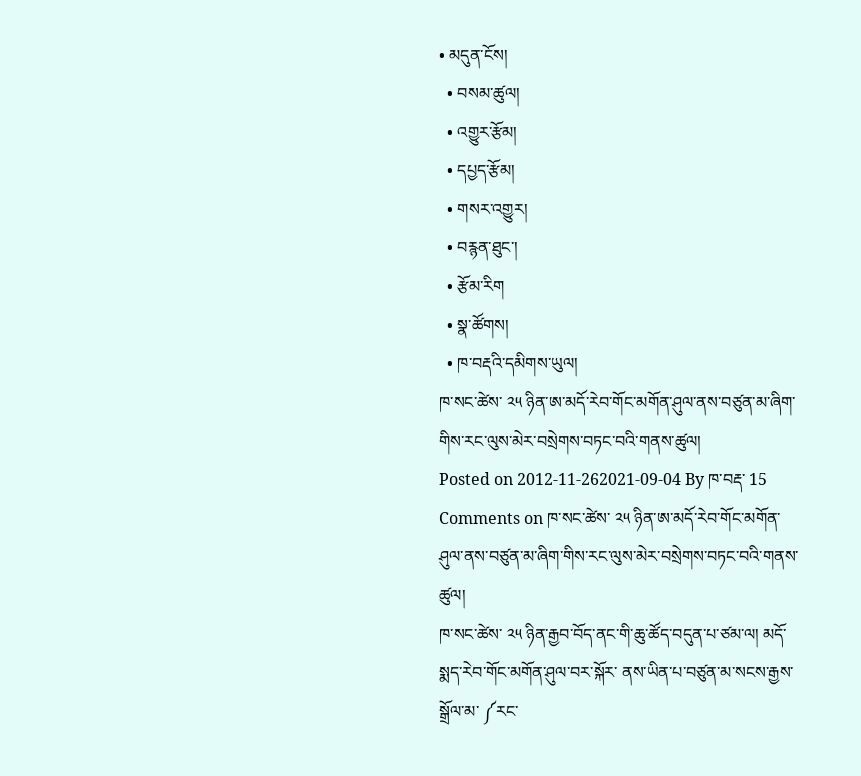• མདུན་ངོས།
  • བསམ་ཚུལ།
  • འགྱུར་རྩོམ།
  • དཔྱད་རྩོམ།
  • གསར་འགྱུར།
  • བརྙན་ཐུང་།
  • རྩོམ་རིག
  • སྣ་ཚོགས།
  • ཁ་བརྡའི་དམིགས་ཡུལ།
ཁ་སང་ཚེས་ ༢༥ ཉིན་ཨ་མདོ་རེབ་གོང་མགོན་ཤུལ་ནས་བཙུན་མ་ཞིག་གིས་རང་ལུས་མེར་བསྲེགས་བཏང་བའི་གནས་ཚུལ།
Posted on 2012-11-262021-09-04 By ཁ་བརྡ་ 15 Comments on ཁ་སང་ཚེས་ ༢༥ ཉིན་ཨ་མདོ་རེབ་གོང་མགོན་ཤུལ་ནས་བཙུན་མ་ཞིག་གིས་རང་ལུས་མེར་བསྲེགས་བཏང་བའི་གནས་ཚུལ།
ཁ་སང་ཚེས་ ༢༥ ཉིན་རྒྱབ་བོད་ནང་གི་ཆུ་ཚོད་བདུན་པ་ཙམ་ལ། མདོ་སྨད་རེབ་གོང་མགོན་ཤུལ་བར་སྐོར་ ནས་ཡིན་པ་བཙུན་མ་སངས་རྒྱས་སྒྲོལ་མ་ ༼རང་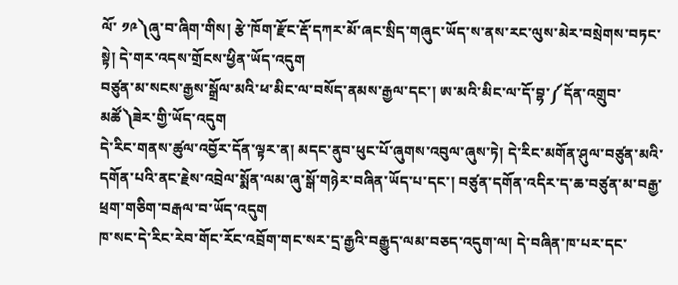ལོ་ ༡༩༽ཞུ་བ་ཞིག་གིས། རྩེ་ཁོག་རྫོང་རྡོ་དཀར་མོ་ཞང་སྲིད་གཞུང་ཡོད་ས་ནས་རང་ལུས་མེར་བསྲེགས་བཏང་སྟེ། དེ་གར་འདས་གྲོངས་ཕྱིན་ཡོད་འདུག
བཙུན་མ་སངས་རྒྱས་སྒྲོལ་མའི་ཕ་མིང་ལ་བསོད་ནམས་རྒྱལ་དང་། ཨ་མའི་མིང་ལ་དོ་བྷ་༼དོན་འགྲུབ་མཚོ༽ཟེར་གྱི་ཡོད་འདུག
དེ་རིང་གནས་ཚུལ་འབྱོར་དོན་ལྟར་ན། མདང་ནུབ་ཕུང་པོ་ཞུགས་འབུལ་ཞུས་ཏེ། དེ་རིང་མགོན་ཤུལ་བཙུན་མའི་དགོན་པའི་ནང་རྗེས་འབྲེལ་སྨོན་ལམ་ཞུ་སྒོ་གཉེར་བཞིན་ཡོད་པ་དང་། བཙུན་དགོན་འདིར་ད་ཆ་བཙུན་མ་བརྒྱ་ཕྲག་གཅིག་བརྒལ་བ་ཡོད་འདུག
ཁ་སང་དེ་རིང་རེབ་གོང་རོང་འབྲོག་གང་སར་དྲ་རྒྱའི་བརྒྱུད་ལམ་བཅད་འདུག་ལ། དེ་བཞིན་ཁ་པར་དང་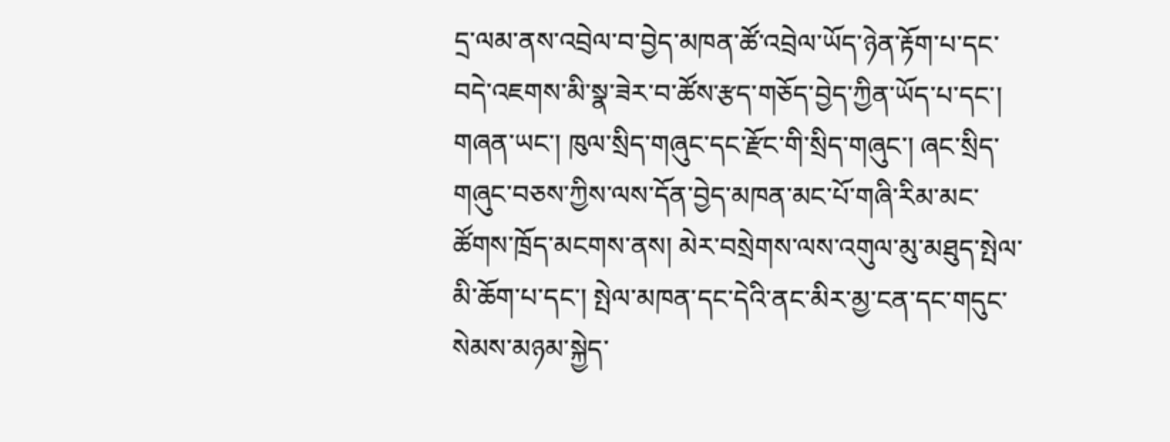དྲ་ལམ་ནས་འབྲེལ་བ་བྱེད་མཁན་ཚོ་འབྲེལ་ཡོད་ཉེན་རྟོག་པ་དང་བདེ་འཇགས་མི་སྣ་ཟེར་བ་ཚོས་རྩད་གཅོད་བྱེད་ཀྱིན་ཡོད་པ་དང་། གཞན་ཡང་། ཁུལ་སྲིད་གཞུང་དང་རྫོང་གི་སྲིད་གཞུང་། ཞང་སྲིད་གཞུང་བཅས་ཀྱིས་ལས་དོན་བྱེད་མཁན་མང་པོ་གཞི་རིམ་མང་ཚོགས་ཁྲོད་མངགས་ནས། མེར་བསྲེགས་ལས་འགུལ་མུ་མཐུད་སྤེལ་མི་ཆོག་པ་དང་། སྤེལ་མཁན་དང་དེའི་ནང་མིར་མྱ་ངན་དང་གདུང་སེམས་མཉམ་སྐྱེད་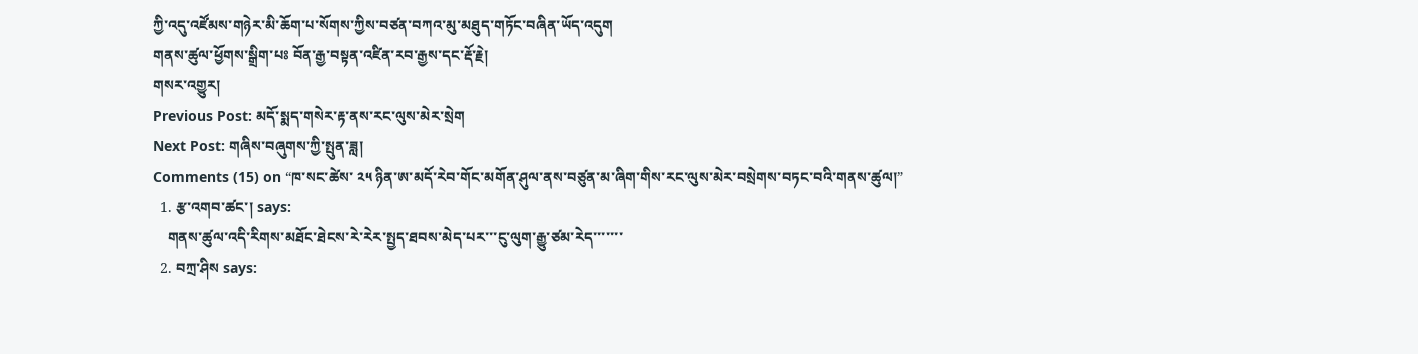ཀྱི་འདུ་འཛོམས་གཉེར་མི་ཆོག་པ་སོགས་ཀྱིས་བཙན་བཀའ་མུ་མཐུད་གཏོང་བཞིན་ཡོད་འདུག
གནས་ཚུལ་ཕྱོགས་སྒྲིག་པཿ བོན་རྒྱ་བསྟན་འཛིན་རབ་རྒྱས་དང་རྡོ་རྗེ།
གསར་འགྱུར།
Previous Post: མདོ་སྨད་གསེར་རྟ་ནས་རང་ལུས་མེར་སྲེག
Next Post: གཞིས་བཞུགས་ཀྱི་སྤུན་ཟླ།
Comments (15) on “ཁ་སང་ཚེས་ ༢༥ ཉིན་ཨ་མདོ་རེབ་གོང་མགོན་ཤུལ་ནས་བཙུན་མ་ཞིག་གིས་རང་ལུས་མེར་བསྲེགས་བཏང་བའི་གནས་ཚུལ།”
  1. རྩ་འགབ་ཚང་། says:
    གནས་ཚུལ་འདི་རིགས་མཐོང་ཐེངས་རེ་རེར་སྤྱད་ཐབས་མེད་པར་་་ངུ་ལུག་རྒྱུ་ཙམ་རེད་་་་་་་
  2. བཀྲ་ཤིས says: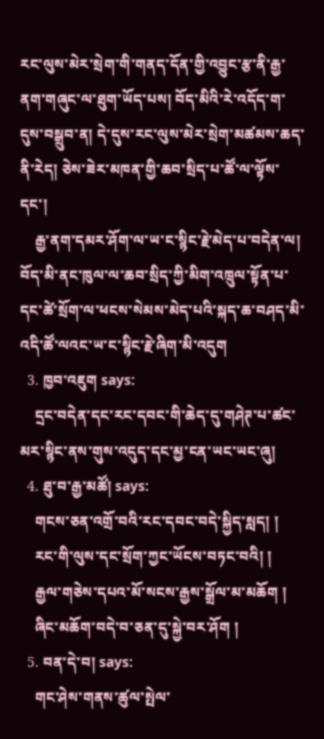རང་ལུས་མེར་སྲེག་གི་གནད་དོན་གྱི་འབྱུང་རྩ་ནི་རྒྱ་ནག་གཞུང་ལ་ཐུག་ཡོད་པས། བོད་མིའི་རེ་འདོད་ག་དུས་བསྒྲུབ་ན། དེ་དུས་རང་ལུས་མེར་སྲེག་མཚམས་ཆད་ནི་རེད། ཅེས་ཟེར་མཁན་གྱི་ཆབ་སྲིད་པ་ཚོ་ལ་ལྟོས་དང་།
    རྒྱ་ནག་དམར་ཤོག་ལ་ཡ་ང་སྙིང་རྗེ་མེད་པ་བདེན་ལ། བོད་མི་ནང་ཁུལ་ལ་ཆབ་སྲིད་ཀྱི་མིག་འཁྲུལ་སྟོན་པ་དང་ཚེ་སྲོག་ལ་ཕངས་སེམས་མེད་པའི་སྐད་ཆ་བཤད་མི་འདི་ཚོ་ལའང་ཡ་ང་སྙིང་རྗེ་ཞིག་མི་འདུག
  3. ཁྱབ་འཇུག says:
    དྲང་བདེན་དང་རང་དབང་གི་ཆེད་དུ་གཤེཊ་པ་ཚང་མར་སྙིང་ནས་གུས་འདུད་དང་མྱ་ངན་ཡང་ཡང་ཞུ།
  4. ཐུ་བ་རྒྱ་མཚོ། says:
    གངས་ཅན་འགྲོ་བའི་རང་དབང་བདེ་སྐྱིད་སླད། །
    རང་གི་ལུས་དང་སྲོག་ཀྱང་ཡོངས་བཏང་བའི། །
    རྒྱལ་གཅེས་དཔའ་མོ་སངས་རྒྱས་སྒྲོལ་མ་མཆོག །
    ཞིང་མཆོག་བདེ་བ་ཅན་དུ་སྐྱེ་བར་ཤོག །
  5. བན་དེ་བ། says:
    གང་ཤེས་གནས་ཚུལ་སྤེལ་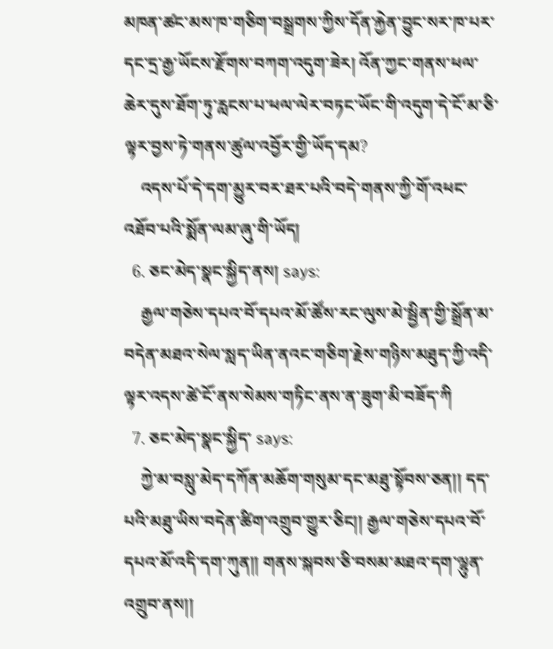མཁན་ཚང་མས་ཁ་གཅིག་བསྒྲགས་ཀྱིས་དོན་རྐྱེན་བྱུང་སར་ཁ་པར་དང་དྲ་རྒྱ་ཡོངས་རྫོགས་བཀག་འདུག་ཟེར། འོན་ཀྱང་གནས་ཕལ་ཆེར་དུས་ཐོག་ཏུ་རླངས་པ་ཕལ་ལེར་བཏང་ཡོང་གི་འདུག་དེ་ངོ་མ་ཅི་ལྟར་བྱས་ཏེ་གནས་ཚུལ་འབྱོར་གྱི་ཡོད་དམ?
    འདས་པོ་དེ་དག་མྱུར་བར་ཐར་པའི་བདེ་གནས་ཀྱི་གོ་འཕང་འཐོབ་པའི་སྨོན་ལམ་ཞུ་གི་ཡོད།
  6. ཅང་མེད་སྣང་སྐྱིད་ནས། says:
    རྒྱལ་གཅེས་དཔའ་བོ་དཔའ་མོ་ཚོས་རང་ལུས་མེ་སྦྱིན་གྱི་སྒྲོན་མ་བདེན་མཐའ་སེལ་སླད་ཡིན་ནའང་གཅིག་རྗེས་གཉིས་མཐུད་ཀྱི་འདི་ལྟར་འདས་ཚེ་ངོ་ནས་སེམས་གཏིང་ནས་ན་ཟུག་མི་བཟོད་ཀི
  7. ཅང་མེད་སྣང་སྐྱིད་ says:
    ཀྱེ་མ་བསླུ་མེད་དཀོན་མཆོག་གསུམ་དང་མཐུ་སྟོབས་ཅན།། དད་པའི་མཐུ་ཡིས་བདེན་ཚིག་འགྲུབ་གྱུར་ཅིང།། རྒྱལ་གཅེས་དཔའ་བོ་དཔའ་མོ་འདི་དག་ཀུན།། གནས་སྐབས་ཅི་བསམ་མཐའ་དག་ལྷུན་འགྲུབ་ནས།།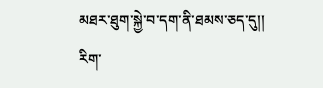མཐར་ཐུག་སྐྱེ་བ་དག་ནི་ཐམས་ཅད་དུ།། རིག་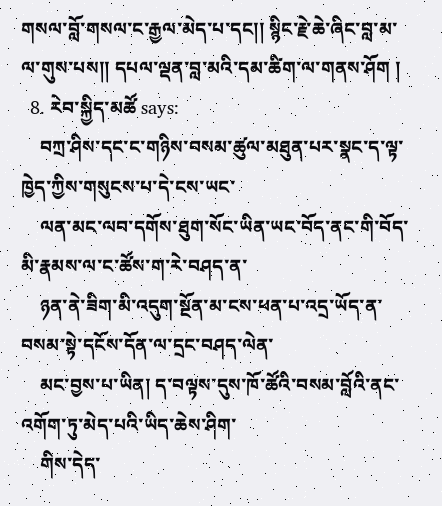གསལ་བློ་གསལ་ང་རྒྱལ་མེད་པ་དང།། སྙིང་རྗེ་ཆེ་ཞིང་བླ་མ་ལ་གུས་པས།། དཔལ་ལྡན་བླ་མའི་དམ་ཚིག་ལ་གནས་ཤོག །
  8. རེབ་སྐྱིད་མཚོ says:
    བཀྲ་ཤིས་དང་ང་གཉིས་བསམ་ཚུལ་མཐུན་པར་སྣང་ད་ལྟ་ཁྱེད་ཀྱིས་གསུངས་པ་དེ་ངས་ཡང་
    ལན་མང་ལབ་དགོས་ཐུག་སོང་ཡིན་ཡང་བོད་ནང་གི་བོད་མི་རྣམས་ལ་ང་ཚོས་ག་རེ་བཤད་ན་
    ཉན་ནེ་ཟིག་མི་འདུག་སྔོན་མ་ངས་ཕན་པ་འདྲ་ཡོད་ན་བསམ་སྟེ་དངོས་དོན་ལ་དྲང་བཤད་ལེན་
    མང་བྱས་པ་ཡིན། ད་བལྟས་དུས་ཁོ་ཚོའི་བསམ་བློའི་ནང་འགོག་ཏུ་མེད་པའི་ཡིད་ཆེས་ཤིག་
    གིས་དེད་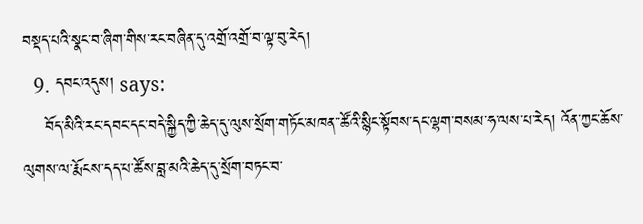བསྡད་པའི་སྣང་བ་ཞིག་གིས་རང་བཞིན་དུ་འགྲོ་འགྲོ་བ་ལྟ་བུ་རེད།
  9. དབང་འདུས། says:
    བོད་མིའི་རང་དབང་དང་བདེ་སྐྱིད་ཀྱི་ཆེད་དུ་ལུས་སྲོག་གཏོང་མཁན་་ཚོའི་སྙིང་སྟོབས་དང་ལྷག་བསམ་ཧ་ལས་པ་རེད། འོན་ཀྱང་ཆོས་ལུགས་ལ་རྨོངས་དད་པ་ཚོས་བླ་མའི་ཆེད་དུ་སྲོག་བཏང་བ་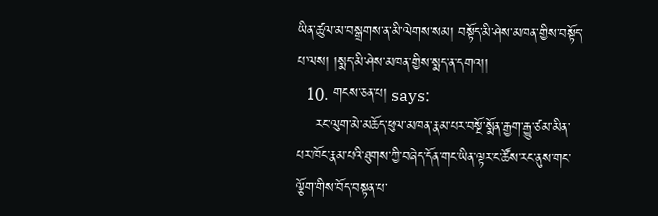ཡིན་ཚུལ་མ་བསྒྲགས་ན་མི་ལེགས་སམ། བསྟོད་མི་ཤེས་མཁན་གྱིས་བསྟོད་པ་ལས། །སྨད་མི་ཤེས་མཁན་གྱིས་སྨད་ན་དགའ།།
  10. གངས་ཅན་པ། says:
    རང་ལུག་མེ་མཆོད་ཕུལ་མཁན་རྣམ་པར་བསྔོ་སྨོན་རྒྱག་རྒྱུ་ཙམ་མིན་པར་ཁོང་རྣམ་པའི་ཐུགས་ཀྱི་བཞེད་དོན་གང་ཡིན་ལྟར་ང་ཚོས་རང་ནུས་གང་ལྕོག་གིས་བོད་བསྟན་པ་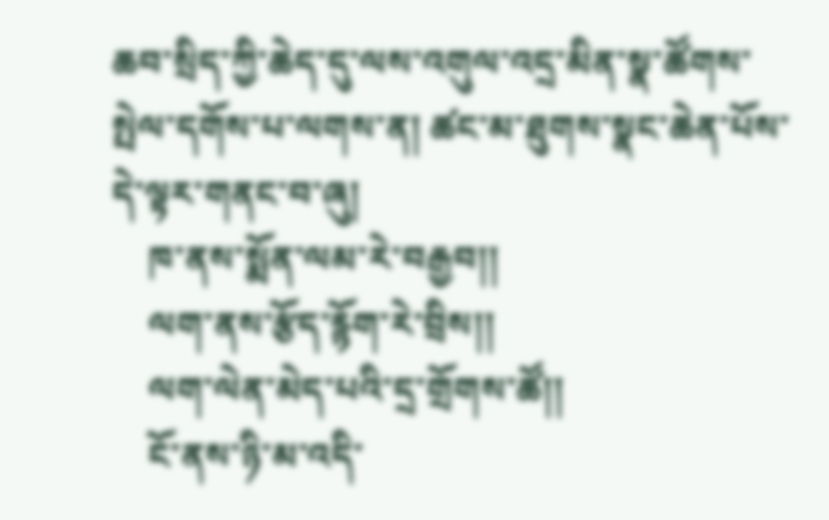ཆབ་སྲིད་ཀྱི་ཆེད་དུ་ལས་འགུལ་འདྲ་མིན་སྣ་ཚོགས་སྤེལ་དགོས་པ་ལགས་ན། ཚང་མ་ཐུགས་སྣང་ཆེན་པོས་དེ་ལྟར་གནང་བ་ཞུ།
    ཁ་ནས་སྨོན་ལམ་རེ་བརྒྱབ།།
    ལག་ནས་རྩོད་རྙོག་རེ་བྲིས།།
    ལག་ལེན་མེད་པའི་དྲ་གྲོགས་ཚོ།།
    ངོ་ནས་ཉི་མ་འདི་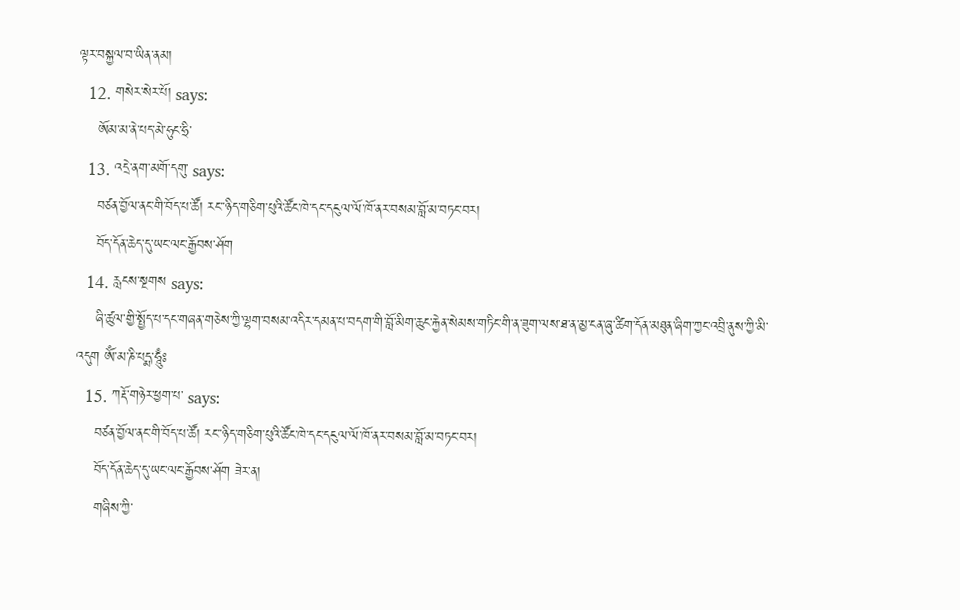ལྟར་བསྐྱལ་བ་ཡིན་ནམ།
  12. གསེར་སེར་པོ། says:
    ཨོམ་མ་ནེ་པད་མེ་ཧུང་ཧྲི་
  13. འདྲེ་ནག་མགོ་དགུ་ says:
    བཙན་བྱོལ་ནང་གི་བོད་པ་ཚོ། རང་་ཉིད་གཅིག་པུའི་ཚོང་ཁེ་དང་དངུལ་ལོ་ཁོ་ནར་བསམ་བློ་མ་བཏང་བར།
    བོད་དོན་ཆེད་དུ་ཡང་ལང་རྒྱོབས་ཤོག
  14. རླངས་སྔགས says:
    ཞི་ཚུལ་གྱི་སྤྱོད་པ་དང་གཞན་གཅེས་ཀྱི་ལྷག་བསམ་འདིར་དམན་པ་བདག་གི་བློ་མིག་ཆུང་རྐྱེན་སེམས་གཏིང་གི་ན་ཟུག་ལས་ཐ་ན་མྱ་ངན་ཞུ་ཚིག་དོན་མཐུན་ཞིག་ཀྱང་འབྲི་ནུས་ཀྱི་མི་འདུག ཨོཾ་མ་ཎི་པདྨ་ཧཱུྃཿ
  15. ཀརྡོ་གཉེར་ཕྱག་པ་ says:
    བཙན་བྱོལ་ནང་གི་བོད་པ་ཚོ། རང་་ཉིད་གཅིག་པུའི་ཚོང་ཁེ་དང་དངུལ་ལོ་ཁོ་ནར་བསམ་བློ་མ་བཏང་བར།
    བོད་དོན་ཆེད་དུ་ཡང་ལང་རྒྱོབས་ཤོག ཟེར་ན།
    གཞིས་ཀྱི་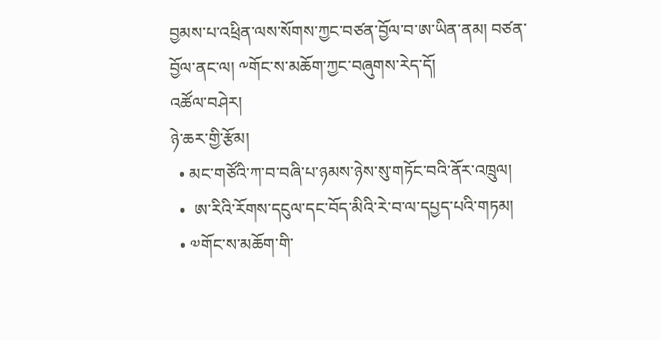བྱམས་པ་འཕྲིན་ལས་སོགས་ཀྱང་བཙན་བྱོལ་བ་ཨ་ཡིན་ནམ། བཙན་བྱོལ་ནང་ལ། ༸གོང་ས་མཆོག་ཀྱང་བཞུགས་རེད་དོ།
འཚོལ་བཤེར།
ཉེ་ཆར་གྱི་རྩོམ།
  • མང་གཙོའི་ཀ་བ་བཞི་པ་ཉམས་ཉེས་སུ་གཏོང་བའི་ནོར་འཁྲུལ།
  •  ཨ་རིའི་རོགས་དངུལ་དང་བོད་མིའི་རེ་བ་ལ་དཔྱད་པའི་གཏམ།
  • ༧གོང་ས་མཆོག་གི་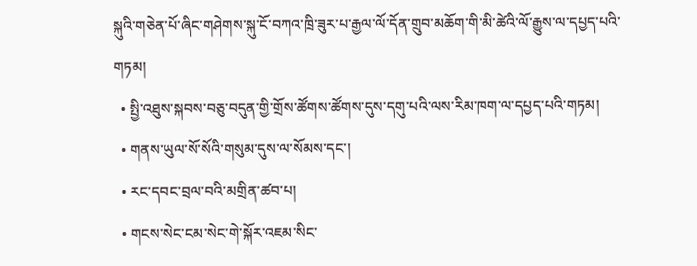སྐུའི་གཅེན་པོ་ཞིང་གཤེགས་སྐུ་ངོ་བཀའ་ཁྲི་ཟུར་པ་རྒྱལ་ལོ་དོན་གྲུབ་མཆོག་གི་མི་ཚེའི་ལོ་རྒྱུས་ལ་དཔྱད་པའི་གཏམ།
  • སྤྱི་འཐུས་སྐབས་བཅུ་བདུན་གྱི་གྲོས་ཚོགས་ཚོགས་དུས་དགུ་པའི་ལས་རིམ་ཁག་ལ་དཔྱད་པའི་གཏམ།
  • གནས་ཡུལ་སོ་སོའི་གསུམ་དུས་ལ་སོམས་དང་།
  • རང་དབང་བྲལ་བའི་མགྲིན་ཚབ་པ།
  • གངས་སེང་ངམ་སེང་གེ་སྐོར་འཇམ་སིང་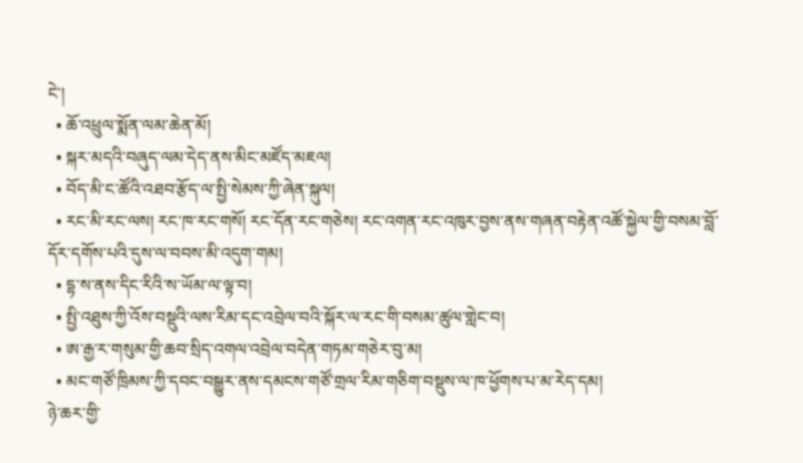ངེ་།
  • ཆོ་འཕྲུལ་སྨོན་ལམ་ཆེན་མོ།
  • སྐར་མདའི་བཞུད་ལམ་དེད་ནས་མིང་མཛོད་མཇལ།
  • བོད་མི་ང་ཚོའི་འཐབ་རྩོད་ལ་སྤྱི་སེམས་ཀྱི་ཞེན་སྐུལ།
  • རང་མི་རང་ལས། རང་ཁ་རང་གསོ། རང་དོན་རང་གཅེས། རང་འགན་རང་འཁུར་བྱས་ནས་གཞན་བརྟེན་འཚོ་སྐྱེལ་གྱི་བསམ་བློ་དོར་དགོས་པའི་དུས་ལ་བབས་མི་འདུག་གམ།
  • དྷ་ས་ནས་དིང་རིའི་ས་ཡོམ་ལ་ལྟ་བ།
  • སྤྱི་འཐུས་ཀྱི་འོས་བསྡུའི་ལས་རིམ་དང་འབྲེལ་བའི་སྐོར་ལ་རང་གི་བསམ་ཚུལ་གླེང་བ།
  • ཨ་རྒྱ་ར་གསུམ་གྱི་ཆབ་སྲིད་འགལ་འབྲེལ་བདེན་གཏམ་གཅེར་བུ་མ།
  • མང་གཙོ་ཁྲིམས་ཀྱི་དབང་བསྒྱུར་ནས་དམངས་གཙོ་གྲལ་རིམ་གཅིག་བསྡུས་ལ་ཁ་ཕྱོགས་པ་མ་རེད་དམ།
ཉེ་ཆར་གྱི་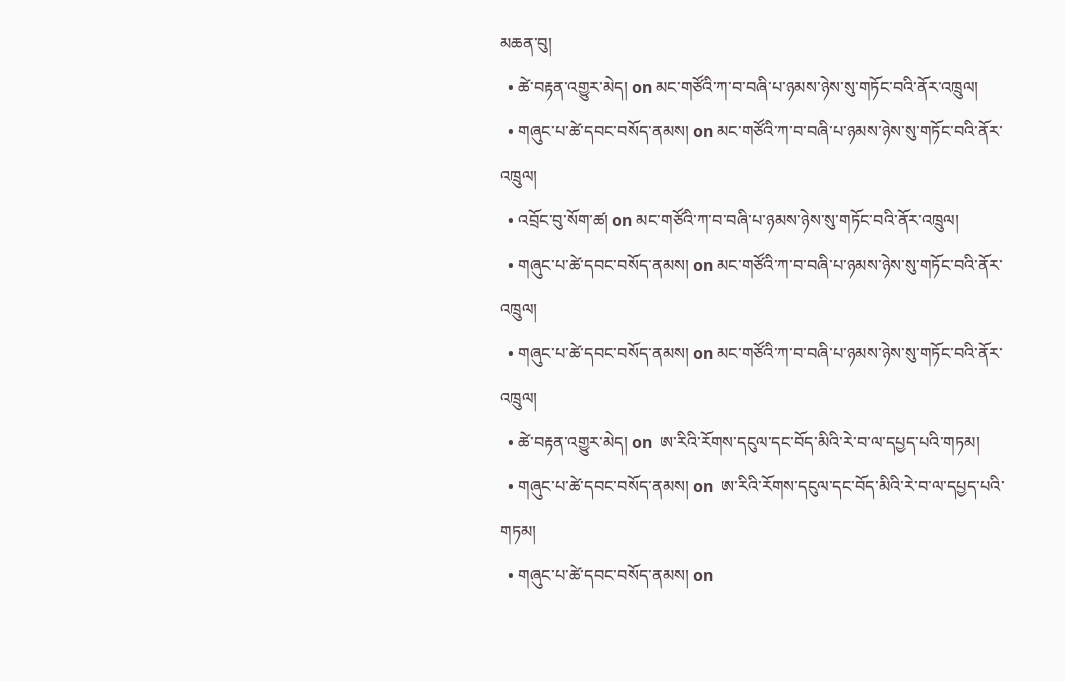མཆན་བུ།
  • ཚེ་བརྟན་འགྱུར་མེད། on མང་གཙོའི་ཀ་བ་བཞི་པ་ཉམས་ཉེས་སུ་གཏོང་བའི་ནོར་འཁྲུལ།
  • གཞུང་པ་ཚེ་དབང་བསོད་ནམས། on མང་གཙོའི་ཀ་བ་བཞི་པ་ཉམས་ཉེས་སུ་གཏོང་བའི་ནོར་འཁྲུལ།
  • འབྲོང་བུ་སོག་ཚ། on མང་གཙོའི་ཀ་བ་བཞི་པ་ཉམས་ཉེས་སུ་གཏོང་བའི་ནོར་འཁྲུལ།
  • གཞུང་པ་ཚེ་དབང་བསོད་ནམས། on མང་གཙོའི་ཀ་བ་བཞི་པ་ཉམས་ཉེས་སུ་གཏོང་བའི་ནོར་འཁྲུལ།
  • གཞུང་པ་ཚེ་དབང་བསོད་ནམས། on མང་གཙོའི་ཀ་བ་བཞི་པ་ཉམས་ཉེས་སུ་གཏོང་བའི་ནོར་འཁྲུལ།
  • ཚེ་བརྟན་འགྱུར་མེད། on  ཨ་རིའི་རོགས་དངུལ་དང་བོད་མིའི་རེ་བ་ལ་དཔྱད་པའི་གཏམ།
  • གཞུང་པ་ཚེ་དབང་བསོད་ནམས། on  ཨ་རིའི་རོགས་དངུལ་དང་བོད་མིའི་རེ་བ་ལ་དཔྱད་པའི་གཏམ།
  • གཞུང་པ་ཚེ་དབང་བསོད་ནམས། on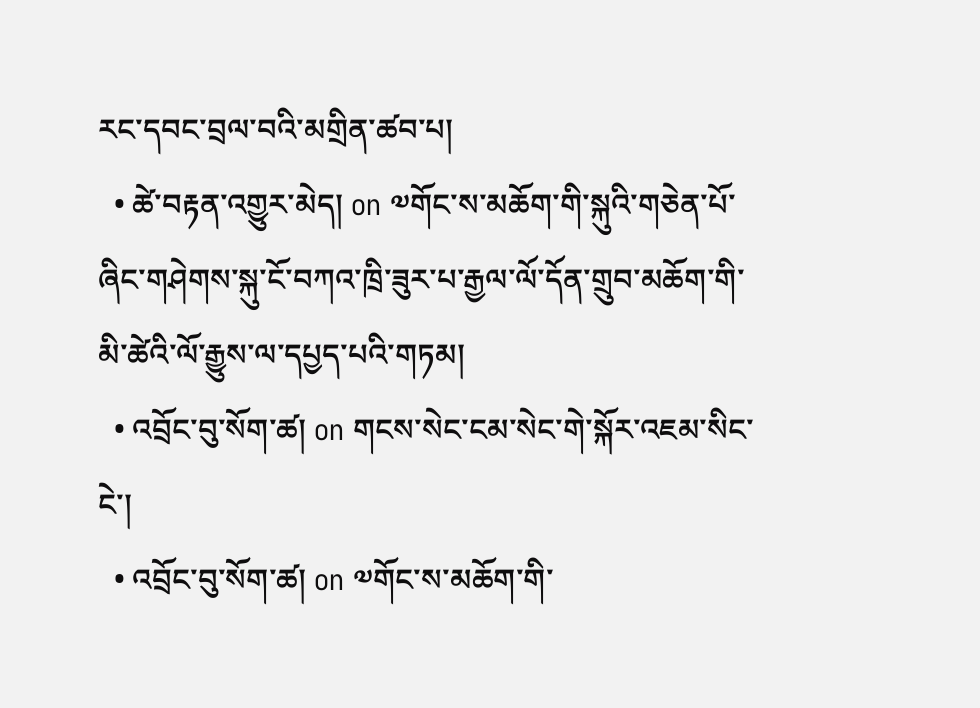རང་དབང་བྲལ་བའི་མགྲིན་ཚབ་པ།
  • ཚེ་བརྟན་འགྱུར་མེད། on ༧གོང་ས་མཆོག་གི་སྐུའི་གཅེན་པོ་ཞིང་གཤེགས་སྐུ་ངོ་བཀའ་ཁྲི་ཟུར་པ་རྒྱལ་ལོ་དོན་གྲུབ་མཆོག་གི་མི་ཚེའི་ལོ་རྒྱུས་ལ་དཔྱད་པའི་གཏམ།
  • འབྲོང་བུ་སོག་ཚ། on གངས་སེང་ངམ་སེང་གེ་སྐོར་འཇམ་སིང་ངེ་།
  • འབྲོང་བུ་སོག་ཚ། on ༧གོང་ས་མཆོག་གི་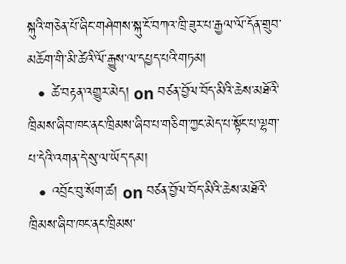སྐུའི་གཅེན་པོ་ཞིང་གཤེགས་སྐུ་ངོ་བཀའ་ཁྲི་ཟུར་པ་རྒྱལ་ལོ་དོན་གྲུབ་མཆོག་གི་མི་ཚེའི་ལོ་རྒྱུས་ལ་དཔྱད་པའི་གཏམ།
  • ཚེ་བརྟན་འགྱུར་མེད། on བཙན་བྱོལ་བོད་མིའི་ཆེས་མཐོའི་ཁྲིམས་ཞིབ་ཁང་ནང་ཁྲིམས་ཞིབ་པ་གཅིག་ཀྱང་མེད་པ་སྟོང་པ་ལྷག་པ་དེའི་འགན་དེ་སུ་ལ་ཡོད་དམ།
  • འབྲོང་བུ་སོག་ཚ། on བཙན་བྱོལ་བོད་མིའི་ཆེས་མཐོའི་ཁྲིམས་ཞིབ་ཁང་ནང་ཁྲིམས་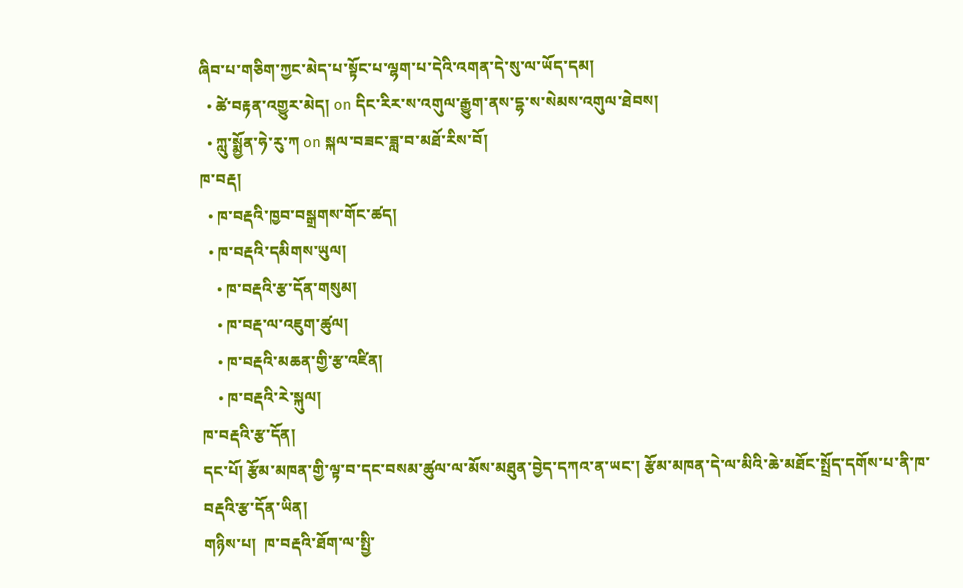ཞིབ་པ་གཅིག་ཀྱང་མེད་པ་སྟོང་པ་ལྷག་པ་དེའི་འགན་དེ་སུ་ལ་ཡོད་དམ།
  • ཚེ་བརྟན་འགྱུར་མེད། on དིང་རིར་ས་འགུལ་རྒྱུག་ནས་དྷ་ས་སེམས་འགུལ་ཐེབས།
  • ཀླུ་སྨྱོན་ཧེ་རུ་ཀ on སྐལ་བཟང་ཟླ་བ་མཐོ་རིས་བོ།
ཁ་བརྡ།
  • ཁ་བརྡའི་ཁྱབ་བསྒྲགས་གོང་ཚད།
  • ཁ་བརྡའི་དམིགས་ཡུལ།
    • ཁ་བརྡའི་རྩ་དོན་གསུམ།
    • ཁ་བརྡ་ལ་འཇུག་ཚུལ།
    • ཁ་བརྡའི་མཆན་གྱི་རྩ་འཛིན།
    • ཁ་བརྡའི་རེ་སྐུལ།
ཁ་བརྡའི་རྩ་དོན།
དང་པོ། རྩོམ་མཁན་གྱི་ལྟ་བ་དང་བསམ་ཚུལ་ལ་མོས་མཐུན་བྱེད་དཀའ་ན་ཡང་། རྩོམ་མཁན་དེ་ལ་མིའི་ཆེ་མཐོང་སྤྲོད་དགོས་པ་ནི་ཁ་བརྡའི་རྩ་དོན་ཡིན།
གཉིས་པ།  ཁ་བརྡའི་ཐོག་ལ་སྤྱི་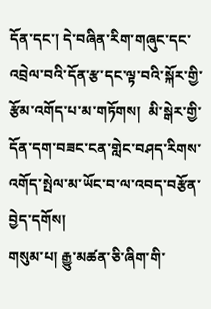དོན་དང་། དེ་བཞིན་རིག་གཞུང་དང་འབྲེལ་བའི་དོན་རྩ་དང་ལྟ་བའི་སྐོར་གྱི་རྩོམ་འགོད་པ་མ་གཏོགས།  མི་སྒེར་གྱི་དོན་དག་བཟང་ངན་གླེང་བཤད་རིགས་འགོད་སྤེལ་མ་ཡོང་བ་ལ་འབད་བརྩོན་བྱེད་དགོས།
གསུམ་པ། རྒྱུ་མཚན་ཅི་ཞིག་གི་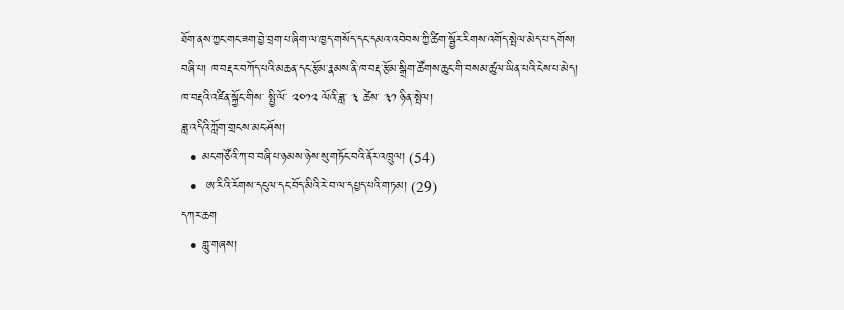ཐོག་ནས་ཀྱང་གང་ཟག་བྱེ་བྲག་པ་ཞིག་ལ་ཁྱད་གསོད་དང་དམའ་འབེབས་ཀྱི་ཚིག་སྦྱོར་རིགས་འགོད་སྤེལ་མེད་པ་དགོས།
བཞི་པ། ཁ་བརྡར་བཀོད་པའི་མཆན་དང་རྩོམ་རྣམས་ནི་ཁ་བརྡ་རྩོམ་སྒྲིག་ཚོགས་ཆུང་གི་བསམ་ཚུལ་ཡིན་པའི་ངེས་པ་མེད།
ཁ་བརྡའི་འཛིན་སྐྱོང་གིས་ སྤྱི་ལོ་ ༢༠༡༢ ལོའི་ཟླ་ ༣ ཚེས་ ༣༡ ཉིན་སྤེལ།
ཟླ་འདིའི་ཀློག་གྲངས་མང་ཤོས།
  • མང་གཙོའི་ཀ་བ་བཞི་པ་ཉམས་ཉེས་སུ་གཏོང་བའི་ནོར་འཁྲུལ། (54)
  •  ཨ་རིའི་རོགས་དངུལ་དང་བོད་མིའི་རེ་བ་ལ་དཔྱད་པའི་གཏམ། (29)
དཀར་ཆག
  • གླུ་གཞས།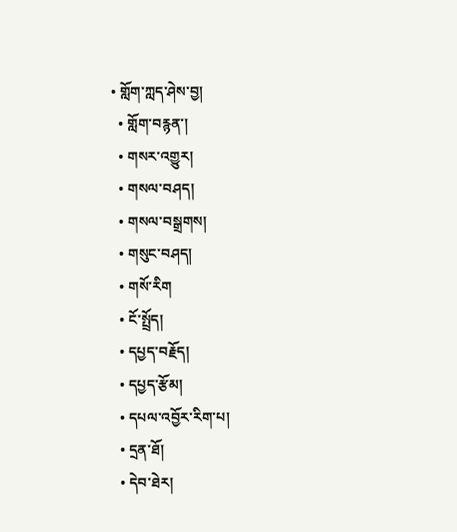• གློག་ཀླད་ཤེས་བྱ།
  • གློག་བརྙན་།
  • གསར་འགྱུར།
  • གསལ་བཤད།
  • གསལ་བསྒྲགས།
  • གསུང་བཤད།
  • གསོ་རིག
  • ངོ་སྤྲོད།
  • དཔྱད་བརྗོད།
  • དཔྱད་རྩོམ།
  • དཔལ་འབྱོར་རིག་པ།
  • དྲན་ཐོ།
  • དེབ་ཐེར།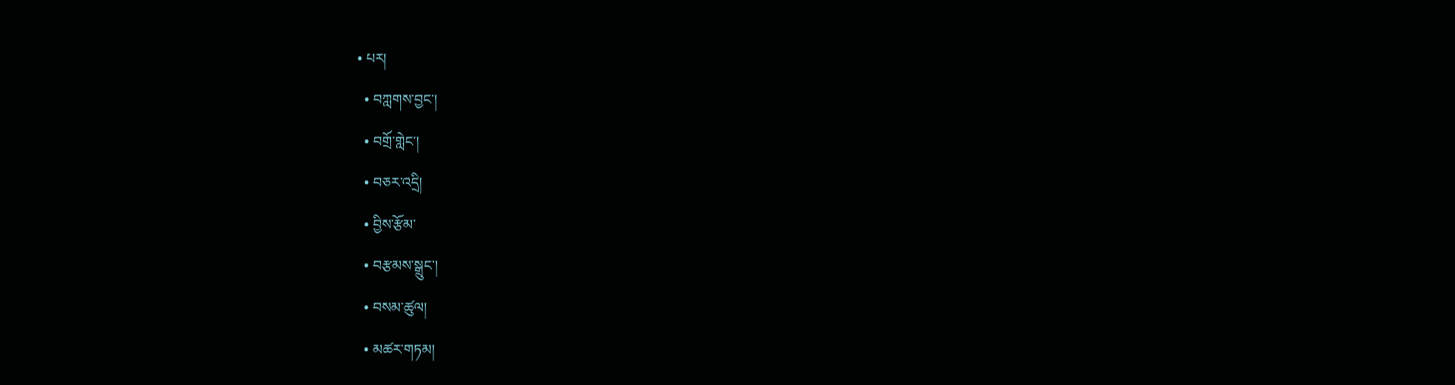• པར།
  • བཀླགས་བྱང་།
  • བགྲོ་གླེང་།
  • བཅར་འདྲི།
  • བྱིས་རྩོམ་
  • བརྩམས་སྒྲུང་།
  • བསམ་ཚུལ།
  • མཚར་གཏམ།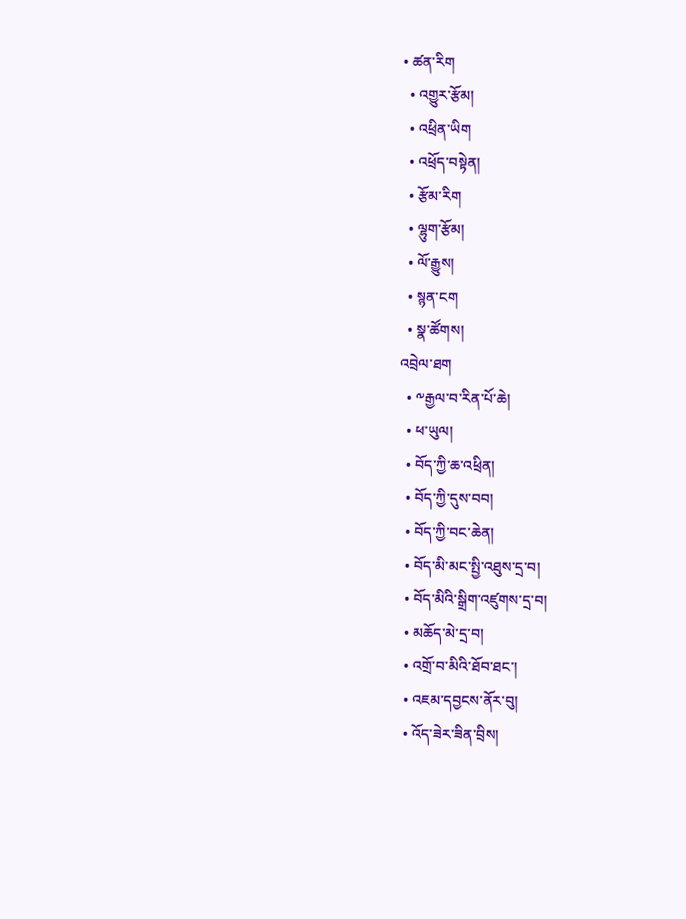• ཚན་རིག
  • འགྱུར་རྩོམ།
  • འཕྲིན་ཡིག
  • འཕྲོད་བསྟེན།
  • རྩོམ་རིག
  • ལྷུག་རྩོམ།
  • ལོ་རྒྱུས།
  • སྙན་ངག
  • སྣ་ཚོགས།
འབྲེལ་ཐག
  • ༸རྒྱལ་བ་རིན་པོ་ཆེ།
  • ཕ་ཡུལ།
  • བོད་ཀྱི་ཆ་འཕྲིན།
  • བོད་ཀྱི་དུས་བབ།
  • བོད་ཀྱི་བང་ཆེན།
  • བོད་མི་མང་སྤྱི་འཐུས་དྲ་བ།
  • བོད་མིའི་སྒྲིག་འཛུགས་དྲ་བ།
  • མཆོད་མེ་དྲ་བ།
  • འགྲོ་བ་མིའི་ཐོབ་ཐང་།
  • འཇམ་དབྱངས་ནོར་བུ།
  • འོད་ཟེར་ཟིན་བྲིས།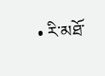• རི་མཐོ་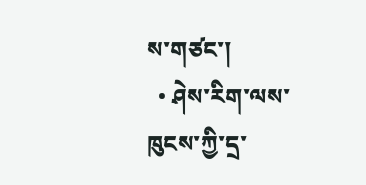ས་གཙང་།
  • ཤེས་རིག་ལས་ཁུངས་ཀྱི་དྲ་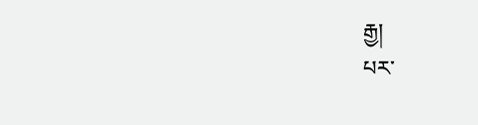རྒྱ།
པར་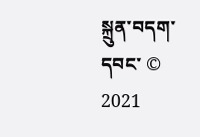སྐྲུན་བདག་དབང་ © 2021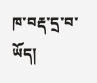ཁ་བརྡ་དྲ་བ་ཡོད།